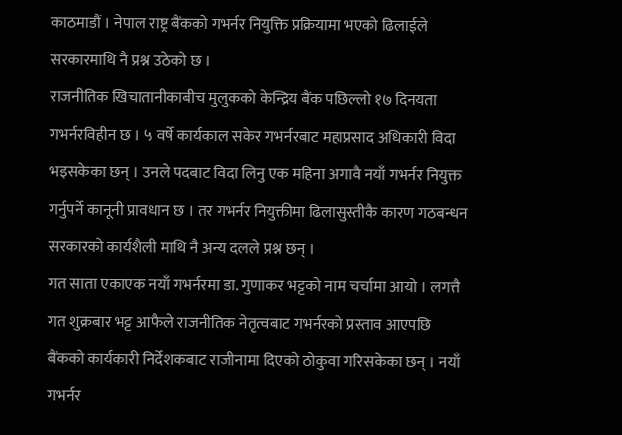काठमाडौं । नेपाल राष्ट्र बैंकको गभर्नर नियुक्ति प्रक्रियामा भएको ढिलाईले सरकारमाथि नै प्रश्न उठेको छ ।
राजनीतिक खिचातानीकाबीच मुलुकको केन्द्रिय बैंक पछिल्लो १७ दिनयता गभर्नरविहीन छ । ५ वर्षे कार्यकाल सकेर गभर्नरबाट महाप्रसाद अधिकारी विदा भइसकेका छन् । उनले पदबाट विदा लिनु एक महिना अगावै नयाँ गभर्नर नियुक्त गर्नुपर्ने कानूनी प्रावधान छ । तर गभर्नर नियुक्तीमा ढिलासुस्तीकै कारण गठबन्धन सरकारको कार्यशैली माथि नै अन्य दलले प्रश्न छन् ।
गत साता एकाएक नयाँ गभर्नरमा डा. गुणाकर भट्टको नाम चर्चामा आयो । लगत्तै गत शुक्रबार भट्ट आफैले राजनीतिक नेतृत्वबाट गभर्नरको प्रस्ताव आएपछि बैंकको कार्यकारी निर्देशकबाट राजीनामा दिएको ठोकुवा गरिसकेका छन् । नयाँ गभर्नर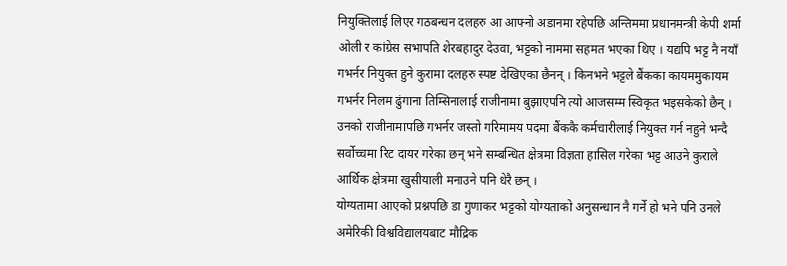नियुक्तिलाई लिएर गठबन्धन दलहरु आ आफ्नो अडानमा रहेपछि अन्तिममा प्रधानमन्त्री केपी शर्मा ओली र कांग्रेस सभापति शेरबहादुर देउवा, भट्टको नाममा सहमत भएका थिए । यद्यपि भट्ट नै नयाँ गभर्नर नियुक्त हुने कुरामा दलहरु स्पष्ट देखिएका छैनन् । किनभने भट्टले बैंकका कायममुकायम गभर्नर निलम ढुंगाना तिम्सिनालाई राजीनामा बुझाएपनि त्यो आजसम्म स्विकृत भइसकेको छैन् ।
उनको राजीनामापछि गभर्नर जस्तो गरिमामय पदमा बैंककै कर्मचारीलाई नियुक्त गर्न नहुने भन्दै सर्वोच्चमा रिट दायर गरेका छन् भने सम्बन्धित क्षेत्रमा विज्ञता हासिल गरेका भट्ट आउने कुराले आर्थिक क्षेत्रमा खुसीयाली मनाउने पनि धेरै छन् ।
योग्यतामा आएको प्रश्नपछि डा गुणाकर भट्टको योग्यताको अनुसन्धान नै गर्ने हो भने पनि उनले अमेरिकी विश्वविद्यालयबाट मौद्रिक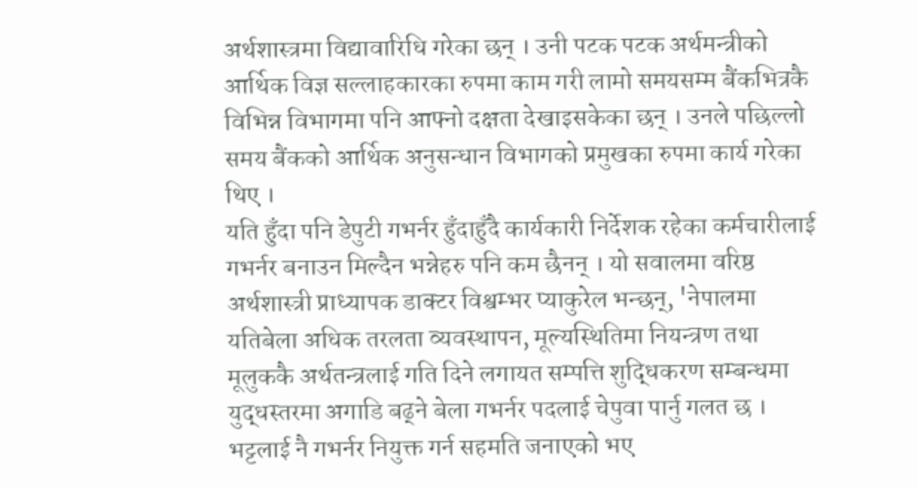अर्थशास्त्रमा विद्यावारिधि गरेका छन् । उनी पटक पटक अर्थमन्त्रीको आर्थिक विज्ञ सल्लाहकारका रुपमा काम गरी लामो समयसम्म बैंकभित्रकै विभिन्न विभागमा पनि आफ्नो दक्षता देखाइसकेका छन् । उनले पछिल्लो समय बैंकको आर्थिक अनुसन्धान विभागको प्रमुखका रुपमा कार्य गरेका थिए ।
यति हुँदा पनि डेपुटी गभर्नर हुँदाहुँदै कार्यकारी निर्देशक रहेका कर्मचारीलाई गभर्नर बनाउन मिल्दैन भन्नेहरु पनि कम छैनन् । यो सवालमा वरिष्ठ अर्थशास्त्री प्राध्यापक डाक्टर विश्वम्भर प्याकुरेल भन्छन्, 'नेपालमा यतिबेला अधिक तरलता व्यवस्थापन, मूल्यस्थितिमा नियन्त्रण तथा मूलुककै अर्थतन्त्रलाई गति दिने लगायत सम्पत्ति शुद्धिकरण सम्बन्धमा युद्धस्तरमा अगाडि बढ्ने बेला गभर्नर पदलाई चेपुवा पार्नु गलत छ । भट्टलाई नै गभर्नर नियुक्त गर्न सहमति जनाएको भए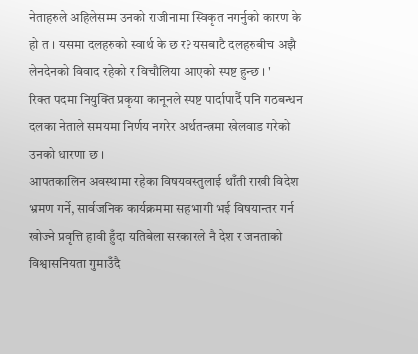नेताहरुले अहिलेसम्म उनको राजीनामा स्विकृत नगर्नुको कारण के हो त । यसमा दलहरुको स्वार्थ के छ र? यसबाटै दलहरुबीच अझै लेनदेनको विवाद रहेको र विचौलिया आएको स्पष्ट हुन्छ । '
रिक्त पदमा नियुक्ति प्रकृया कानूनले स्पष्ट पार्दापार्दै पनि गठबन्धन दलका नेताले समयमा निर्णय नगरेर अर्थतन्त्रमा खेलवाड गरेको उनको धारणा छ ।
आपतकालिन अवस्थामा रहेका विषयवस्तुलाई थाँती राखी विदेश भ्रमण गर्ने, सार्वजनिक कार्यक्रममा सहभागी भई विषयान्तर गर्न खोज्ने प्रवृत्ति हावी हुँदा यतिबेला सरकारले नै देश र जनताको विश्वासनियता गुमाउँदै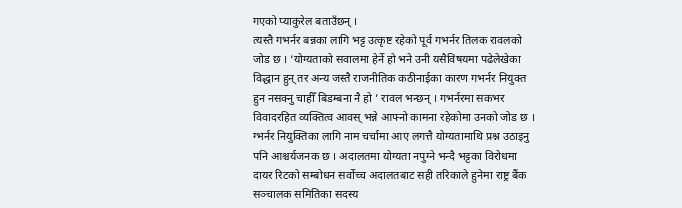गएको प्याकुरेल बताउँछन् ।
त्यस्तै गभर्नर बन्नका लागि भट्ट उत्कृष्ट रहेको पूर्व गभर्नर तिलक रावलको जोड छ । ‘योग्यताको सवालमा हेर्ने हो भने उनी यसैविषयमा पढेलेखेका विद्धान हुन् तर अन्य जस्तै राजनीतिक कठीनाईका कारण गभर्नर नियुक्त हुन नसक्नु चाहीँ बिडम्बना नै हो ’ रावल भन्छन् । गभर्नरमा सकभर विवादरहित व्यक्तित्व आवस् भन्ने आफ्नो कामना रहेकोमा उनको जोड छ ।
ग्भर्नर नियुक्तिका लागि नाम चर्चामा आए लगत्तै योग्यतामाथि प्रश्न उठाइनु पनि आश्चर्यजनक छ । अदालतमा योग्यता नपुग्ने भन्दै भट्टका विरोधमा दायर रिटको सम्बोधन सर्वोच्च अदालतबाट सही तरिकाले हुनेमा राष्ट्र बैंक सञ्चालक समितिका सदस्य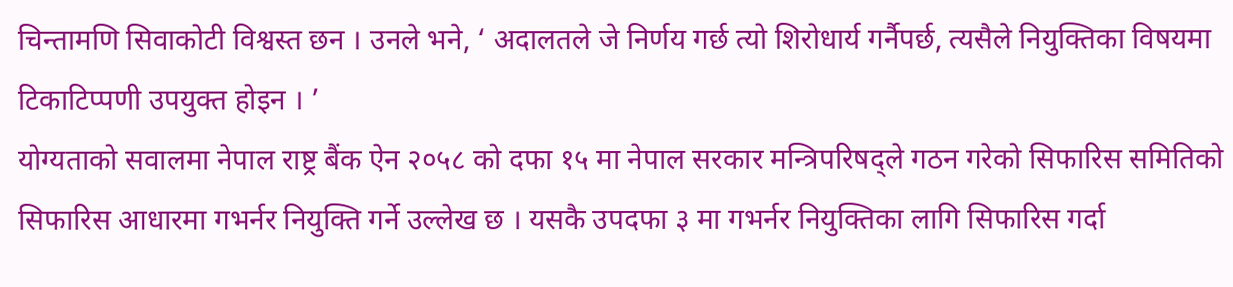चिन्तामणि सिवाकोटी विश्वस्त छन । उनले भने, ‘ अदालतले जे निर्णय गर्छ त्यो शिरोधार्य गर्नैपर्छ, त्यसैले नियुक्तिका विषयमा टिकाटिप्पणी उपयुक्त होइन । ’
योग्यताको सवालमा नेपाल राष्ट्र बैंक ऐन २०५८ को दफा १५ मा नेपाल सरकार मन्त्रिपरिषद्ले गठन गरेको सिफारिस समितिको सिफारिस आधारमा गभर्नर नियुक्ति गर्ने उल्लेख छ । यसकै उपदफा ३ मा गभर्नर नियुक्तिका लागि सिफारिस गर्दा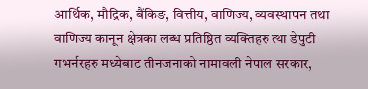आर्थिक, मौद्रिक, बैंकिङ, वित्तीय, वाणिज्य, व्यवस्थापन तथा वाणिज्य कानून क्षेत्रका लब्ध प्रतिष्ठित व्यक्तिहरु त्था डेपुटी गभर्नरहरु मध्येबाट तीनजनाको नामावली नेपाल सरकार,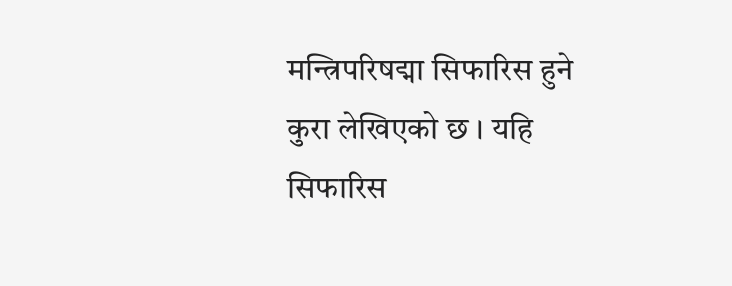मन्त्रिपरिषद्मा सिफारिस हुने कुरा लेखिएको छ । यहि सिफारिस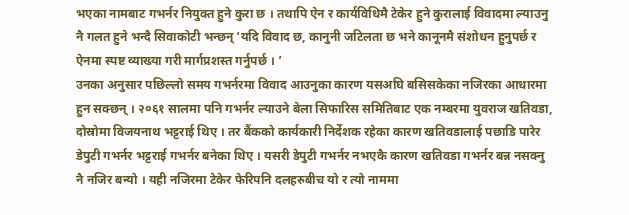भएका नामबाट गभर्नर नियुक्त हुने कुरा छ । तथापि ऐन र कार्यविधिमै टेकेर हुने कुरालाई विवादमा ल्याउनु नै गलत हुने भन्दै सिवाकोटी भन्छन् ‘यदि विवाद छ, कानुनी जटिलता छ भने कानूनमै संशोधन हुनुपर्छ र ऐनमा स्पष्ट व्याख्या गरी मार्गप्रशस्त गर्नुपर्छ । ’
उनका अनुसार पछिल्लो समय गभर्नरमा विवाद आउनुका कारण यसअघि बसिसकेका नजिरका आधारमा हुन सक्छन् । २०६१ सालमा पनि गभर्नर ल्याउने बेला सिफारिस समितिबाट एक नम्बरमा युवराज खतिवडा, दोस्रोमा विजयनाथ भट्टराई थिए । तर बैंकको कार्यकारी निर्देशक रहेका कारण खतिवडालाई पछाडि पारेर डेपुटी गभर्नर भट्टराई गभर्नर बनेका थिए । यसरी डेपुटी गभर्नर नभएकै कारण खतिवडा गभर्नर बन्न नसक्नु नै नजिर बन्यो । यही नजिरमा टेकेर फेरिपनि दलहरुबीच यो र त्यो नाममा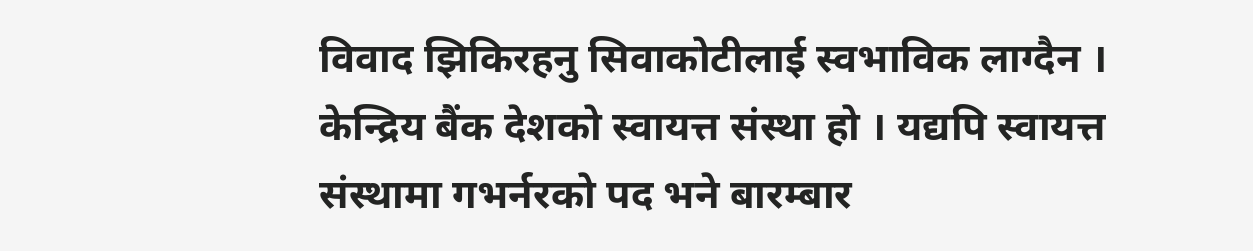विवाद झिकिरहनु सिवाकोटीलाई स्वभाविक लाग्दैन ।
केन्द्रिय बैंक देशको स्वायत्त संस्था हो । यद्यपि स्वायत्त संस्थामा गभर्नरको पद भने बारम्बार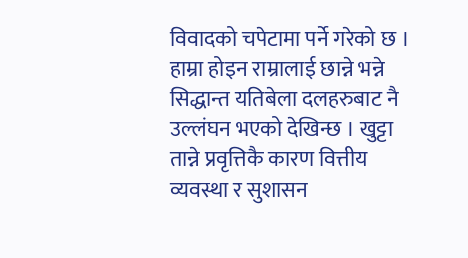विवादको चपेटामा पर्ने गरेको छ । हाम्रा होइन राम्रालाई छान्ने भन्ने सिद्धान्त यतिबेला दलहरुबाट नै उल्लंघन भएको देखिन्छ । खुट्टा तान्ने प्रवृत्तिकै कारण वित्तीय व्यवस्था र सुशासन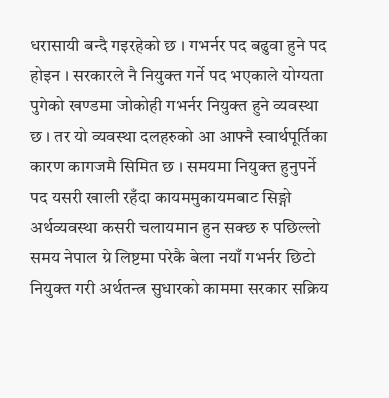धरासायी बन्दै गइरहेको छ । गभर्नर पद बढुवा हुने पद होइन । सरकारले नै नियुक्त गर्ने पद भएकाले योग्यता पुगेको खण्डमा जोकोही गभर्नर नियुक्त हुने व्यवस्था छ । तर यो व्यवस्था दलहरुको आ आफ्नै स्वार्थपूर्तिका कारण कागजमै सिमित छ । समयमा नियुक्त हुनुपर्ने पद यसरी खाली रहँदा कायममुकायमबाट सिङ्गो अर्थव्यवस्था कसरी चलायमान हुन सक्छ रु पछिल्लो समय नेपाल ग्रे लिष्टमा परेकै बेला नयाँ गभर्नर छिटो नियुक्त गरी अर्थतन्त्र सुधारको काममा सरकार सक्रिय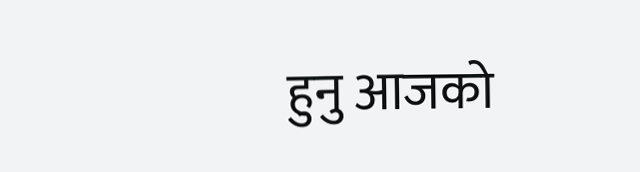हुनु आजको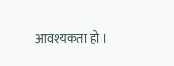आवश्यकता हो ।